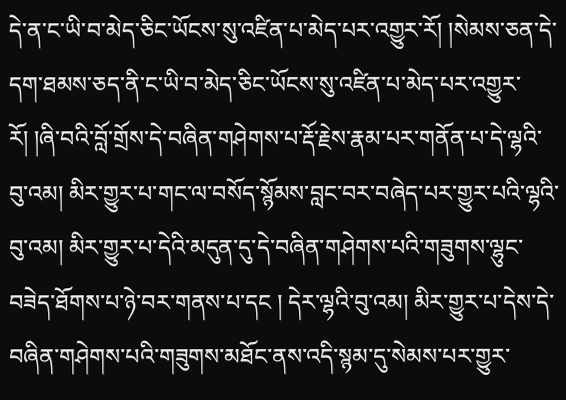དེ་ན་ང་ཡི་བ་མེད་ཅིང་ཡོངས་སུ་འཛིན་པ་མེད་པར་འགྱུར་རོ། །སེམས་ཅན་དེ་དག་ཐམས་ཅད་ནི་ང་ཡི་བ་མེད་ཅིང་ཡོངས་སུ་འཛིན་པ་མེད་པར་འགྱུར་རོ། །ཞི་བའི་བློ་གྲོས་དེ་བཞིན་གཤེགས་པ་རྡོ་རྗེས་རྣམ་པར་གནོན་པ་དེ་ལྷའི་བུ་འམ། མིར་གྱུར་པ་གང་ལ་བསོད་སྙོམས་བླང་བར་བཞེད་པར་གྱུར་པའི་ལྷའི་བུ་འམ། མིར་གྱུར་པ་དེའི་མདུན་དུ་དེ་བཞིན་གཤེགས་པའི་གཟུགས་ལྷུང་བཟེད་ཐོགས་པ་ཉེ་བར་གནས་པ་དང ། དེར་ལྷའི་བུ་འམ། མིར་གྱུར་པ་དེས་དེ་བཞིན་གཤེགས་པའི་གཟུགས་མཐོང་ནས་འདི་སྙམ་དུ་སེམས་པར་གྱུར་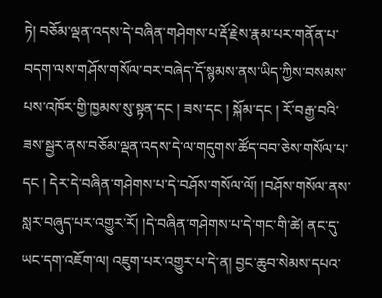ཏེ། བཅོམ་ལྡན་འདས་དེ་བཞིན་གཤེགས་པ་རྡོ་རྗེས་རྣམ་པར་གནོན་པ་བདག་ལས་གཤོས་གསོལ་བར་བཞེད་དོ་སྙམས་ནས་ཡིད་ཀྱིས་བསམས་པས་འཁོར་གྱི་ཁྱམས་སུ་སྟན་དང ། ཟས་དང ། སྐོམ་དང ། རོ་བརྒྱ་བའི་ཟས་སྦྱར་ནས་བཅོམ་ལྡན་འདས་དེ་ལ་གདུགས་ཚོད་བབ་ཅེས་གསོལ་པ་དང ། དེར་དེ་བཞིན་གཤེགས་པ་དེ་བཤོས་གསོལ་ལོ། །བཤོས་གསོལ་ནས་སླར་བཞུད་པར་འགྱུར་རོ། །དེ་བཞིན་གཤེགས་པ་དེ་གང་གི་ཚེ། ནང་དུ་ཡང་དག་འཇོག་ལ། འཇུག་པར་འགྱུར་པ་དེ་ན། བྱང་ཆུབ་སེམས་དཔའ་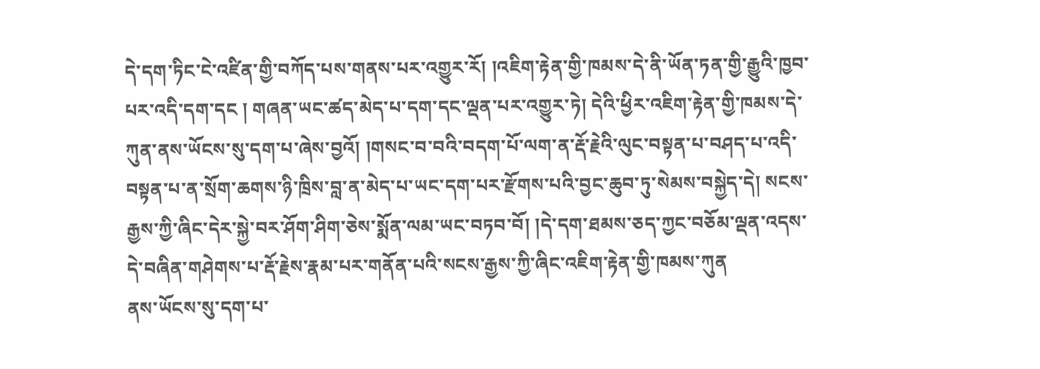དེ་དག་ཏིང་ངེ་འཛིན་གྱི་བཀོད་པས་གནས་པར་འགྱུར་རོ། །འཇིག་རྟེན་གྱི་ཁམས་དེ་ནི་ཡོན་ཏན་གྱི་རྒྱུའི་ཁྱབ་པར་འདི་དག་དང ། གཞན་ཡང་ཚད་མེད་པ་དག་དང་ལྡན་པར་འགྱུར་ཏེ། དེའི་ཕྱིར་འཇིག་རྟེན་གྱི་ཁམས་དེ་ཀུན་ནས་ཡོངས་སུ་དག་པ་ཞེས་བྱའོ། །གསང་བ་བའི་བདག་པོ་ལག་ན་རྡོ་རྗེའི་ལུང་བསྟན་པ་བཤད་པ་འདི་བསྟན་པ་ན་སྲོག་ཆགས་ཉི་ཁྲིས་བླ་ན་མེད་པ་ཡང་དག་པར་རྫོགས་པའི་བྱང་ཆུབ་ཏུ་སེམས་བསྐྱེད་དེ། སངས་རྒྱས་ཀྱི་ཞིང་དེར་སྐྱེ་བར་ཤོག་ཤིག་ཅེས་སྨོན་ལམ་ཡང་བཏབ་བོ། །དེ་དག་ཐམས་ཅད་ཀྱང་བཅོམ་ལྡན་འདས་དེ་བཞིན་གཤེགས་པ་རྡོ་རྗེས་རྣམ་པར་གནོན་པའི་སངས་རྒྱས་ཀྱི་ཞིང་འཇིག་རྟེན་གྱི་ཁམས་ཀུན
ནས་ཡོངས་སུ་དག་པ་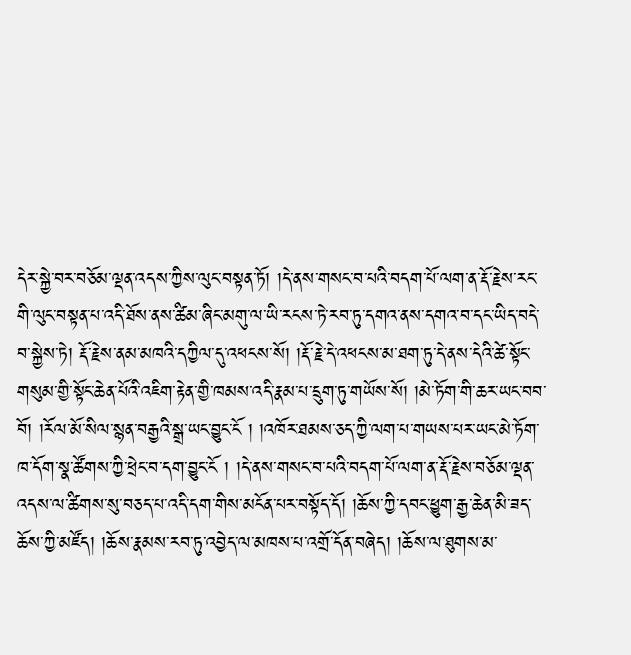དེར་སྐྱེ་བར་བཅོམ་ལྡན་འདས་ཀྱིས་ལུང་བསྟན་ཏོ། །དེ་ནས་གསང་བ་པའི་བདག་པོ་ལག་ན་རྡོ་རྗེས་རང་གི་ལུང་བསྟན་པ་འདི་ཐོས་ནས་ཚིམ་ཞིང་མགུ་ལ་ཡི་རངས་ཏེ་རབ་ཏུ་དགའ་ནས་དགའ་བ་དང་ཡིད་བདེ་བ་སྐྱེས་ཏེ། རྡོ་རྗེས་ནམ་མཁའི་དཀྱིལ་དུ་འཕངས་སོ། །རྡོ་རྗེ་དེ་འཕངས་མ་ཐག་ཏུ་དེ་ནས་དེའི་ཚེ་སྟོང་གསུམ་གྱི་སྟོང་ཆེན་པོའི་འཇིག་རྟེན་གྱི་ཁམས་འདི་རྣམ་པ་དྲུག་ཏུ་གཡོས་སོ། །མེ་ཏོག་གི་ཆར་ཡང་བབ་བོ། །རོལ་མོ་སིལ་སྙན་བརྒྱའི་སྒྲ་ཡང་བྱུང་ངོ ། །འཁོར་ཐམས་ཅད་ཀྱི་ལག་པ་གཡས་པར་ཡང་མེ་ཏོག་ཁ་དོག་སྣ་ཚོགས་ཀྱི་ཕྲེང་བ་དག་བྱུང་ངོ ། །དེ་ནས་གསང་བ་པའི་བདག་པོ་ལག་ན་རྡོ་རྗེས་བཅོམ་ལྡན་འདས་ལ་ཚིགས་སུ་བཅད་པ་འདི་དག་གིས་མངོན་པར་བསྟོད་དོ། །ཆོས་ཀྱི་དབང་ཕྱུག་རྒྱ་ཆེན་མི་ཟད་ཆོས་ཀྱི་མཛོད། །ཆོས་རྣམས་རབ་ཏུ་འབྱེད་ལ་མཁས་པ་འགྲོ་དོན་བཞེད། །ཆོས་ལ་ཐུགས་མ་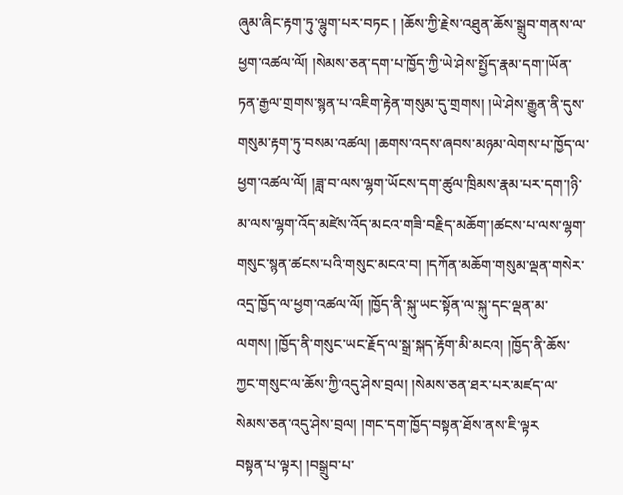ཞུམ་ཞིང་རྟག་ཏུ་ལྷུག་པར་བཏང ། །ཆོས་ཀྱི་རྗེས་འཐུན་ཆོས་སྒྲུབ་གནས་ལ་ཕྱག་འཚལ་ལོ། །སེམས་ཅན་དག་པ་ཁྱོད་ཀྱི་ཡེ་ཤེས་སྤྱོད་རྣམ་དག་།ཡོན་ཏན་རྒྱལ་གྲགས་སྙན་པ་འཇིག་རྟེན་གསུམ་དུ་གྲགས། །ཡེ་ཤེས་རྒྱུན་ནི་དུས་གསུམ་རྟག་ཏུ་བསམ་འཚལ། །ཆགས་འདས་ཞབས་མཉམ་ལེགས་པ་ཁྱོད་ལ་ཕྱག་འཚལ་ལོ། །ཟླ་བ་ལས་ལྷག་ཡོངས་དག་ཚུལ་ཁྲིམས་རྣམ་པར་དག་།ཉི་མ་ལས་ལྷག་འོད་མཛེས་འོད་མངའ་གཟི་བརྗིད་མཆོག་།ཚངས་པ་ལས་ལྷག་གསུང་སྙན་ཚངས་པའི་གསུང་མངའ་བ། །དཀོན་མཆོག་གསུམ་ལྡན་གསེར་འདྲ་ཁྱོད་ལ་ཕྱག་འཚལ་ལོ། །ཁྱོད་ནི་སྐུ་ཡང་སྟོན་ལ་སྐུ་དང་ལྡན་མ་ལགས། །ཁྱོད་ནི་གསུང་ཡང་རྗོད་ལ་སྒྲ་སྐད་རྟོག་མི་མངའ། །ཁྱོད་ནི་ཆོས་ཀྱང་གསུང་ལ་ཆོས་ཀྱི་འདུ་ཤེས་བྲལ། །སེམས་ཅན་ཐར་པར་མཛད་ལ་སེམས་ཅན་འདུ་ཤེས་བྲལ། །གང་དག་ཁྱོད་བསྟན་ཐོས་ནས་ཇི་ལྟར
བསྟན་པ་ལྟར། །བསྒྲུབ་པ་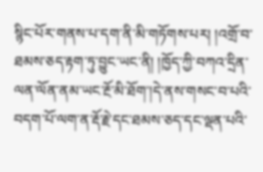སྙིང་པོར་གནས་པ་དག་ནི་མི་གཏོགས་པར། །འགྲོ་བ་ཐམས་ཅད་རྟག་ཏུ་བྱུང་ཡང་ནི། །ཁྱོད་ཀྱི་བཀའ་དྲིན་ལན་ལོན་ནམ་ཡང་རྔོ་མི་ཐོག་།དེ་ནས་གསང་བ་པའི་བདག་པོ་ལག་ན་རྡོ་རྗེ་དང་ཐམས་ཅད་དང་ལྡན་པའི་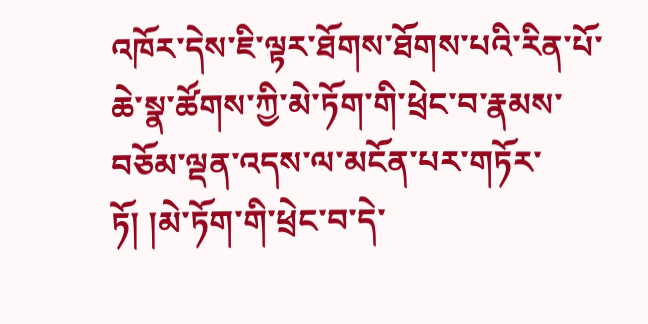འཁོར་དེས་ཇི་ལྟར་ཐོགས་ཐོགས་པའི་རིན་པོ་ཆེ་སྣ་ཚོགས་ཀྱི་མེ་ཏོག་གི་ཕྲེང་བ་རྣམས་བཅོམ་ལྡན་འདས་ལ་མངོན་པར་གཏོར་ཏོ། །མེ་ཏོག་གི་ཕྲེང་བ་དེ་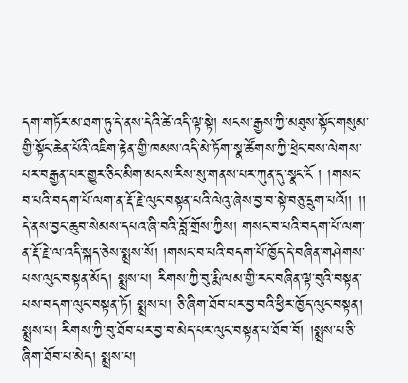དག་གཏོར་མ་ཐག་ཏུ་དེ་ནས་དེའི་ཚེ་འདི་ལྟ་སྟེ། སངས་རྒྱས་ཀྱི་མཐུས་སྟོང་གསུམ་གྱི་སྟོང་ཆེན་པོའི་འཇིག་རྟེན་གྱི་ཁམས་འདི་མེ་ཏོག་སྣ་ཚོགས་ཀྱི་ཕྲེང་བས་ལེགས་པར་བརྒྱན་པར་གྱུར་ཅིང་མིག་མངས་རིས་སུ་གནས་པར་ཀུན་དུ་སྣང་ངོ ། །གསང་བ་པའི་བདག་པོ་ལག་ན་རྡོ་རྗེ་ལུང་བསྟན་པའི་ལེའུ་ཞེས་བྱ་བ་སྟེ་བཅུ་དྲུག་པའོ།། །། དེ་ནས་བྱང་ཆུབ་སེམས་དཔའ་ཞི་བའི་བློ་གྲོས་ཀྱིས། གསང་བ་པའི་བདག་པོ་ལག་ན་རྡོ་རྗེ་ལ་འདི་སྐད་ཅེས་སྨྲས་སོ། །གསང་བ་པའི་བདག་པོ་ཁྱོད་དེ་བཞིན་གཤེགས་པས་ལུང་བསྟན་མོད། སྨྲས་པ། རིགས་ཀྱི་བུ་རྨི་ལམ་གྱི་རང་བཞིན་ལྟ་བུའི་བསྟན་པས་བདག་ལུང་བསྟན་ཏོ། སྨྲས་པ། ཅི་ཞིག་ཐོབ་པར་བྱ་བའི་ཕྱིར་ཁྱོད་ལུང་བསྟན། སྨྲས་པ། རིགས་ཀྱི་བུ་ཐོབ་པར་བྱ་བ་མེད་པར་ལུང་བསྟན་པ་ཐོབ་བོ། །སྨྲས་པ་ཅི་ཞིག་ཐོབ་པ་མེད། སྨྲས་པ།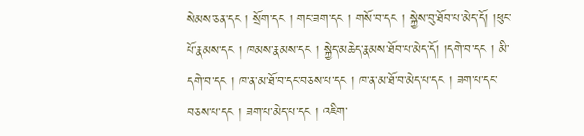སེམས་ཅན་དང ། སྲོག་དང ། གང་ཟག་དང ། གསོ་བ་དང ། སྐྱེས་བུ་ཐོབ་པ་མེད་དོ། །ཕུང་པོ་རྣམས་དང ། ཁམས་རྣམས་དང ། སྐྱེད་མཆེད་རྣམས་ཐོབ་པ་མེད་དོ། །དགེ་བ་དང ། མི་དགེ་བ་དང ། ཁ་ན་མ་ཐོ་བ་དང་བཅས་པ་དང ། ཁ་ན་མ་ཐོ་བ་མེད་པ་དང ། ཟག་པ་དང་བཅས་པ་དང ། ཟག་པ་མེད་པ་དང ། འཇིག་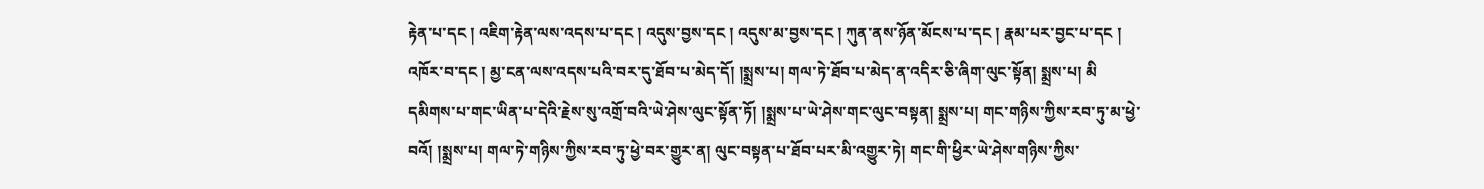རྟེན་པ་དང ། འཇིག་རྟེན་ལས་འདས་པ་དང ། འདུས་བྱས་དང ། འདུས་མ་བྱས་དང ། ཀུན་ནས་ཉོན་མོངས་པ་དང ། རྣམ་པར་བྱང་པ་དང ། འཁོར་བ་དང ། མྱ་ངན་ལས་འདས་པའི་བར་དུ་ཐོབ་པ་མེད་དོ། །སྨྲས་པ། གལ་ཏེ་ཐོབ་པ་མེད་ན་འདིར་ཅི་ཞིག་ལུང་སྟོན། སྨྲས་པ། མི
དམིགས་པ་གང་ཡིན་པ་དེའི་རྗེས་སུ་འགྲོ་བའི་ཡེ་ཤེས་ལུང་སྟོན་ཏོ། །སྨྲས་པ་ཡེ་ཤེས་གང་ལུང་བསྟན། སྨྲས་པ། གང་གཉིས་ཀྱིས་རབ་ཏུ་མ་ཕྱེ་བའོ། །སྨྲས་པ། གལ་ཏེ་གཉིས་ཀྱིས་རབ་ཏུ་ཕྱེ་བར་གྱུར་ན། ལུང་བསྟན་པ་ཐོབ་པར་མི་འགྱུར་ཏེ། གང་གི་ཕྱིར་ཡེ་ཤེས་གཉིས་ཀྱིས་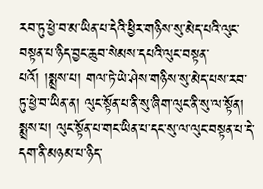རབ་ཏུ་ཕྱེ་བ་མ་ཡིན་པ་དེའི་ཕྱིར་གཉིས་སུ་མེད་པའི་ལུང་བསྟན་པ་ཉིད་བྱང་ཆུབ་སེམས་དཔའི་ལུང་བསྟན་པའོ། །སྨྲས་པ། གལ་ཏེ་ཡེ་ཤེས་གཉིས་སུ་མེད་པས་རབ་ཏུ་ཕྱེ་བ་ཡིན་ན། ལུང་སྟོན་པ་ནི་སུ་ཞིག་ལུང་ནི་སུ་ལ་སྟོན། སྨྲས་པ། ལུང་སྟོན་པ་གང་ཡིན་པ་དང་སུ་ལ་ལུང་བསྟན་པ་དེ་དག་ནི་མཉམ་པ་ཉིད་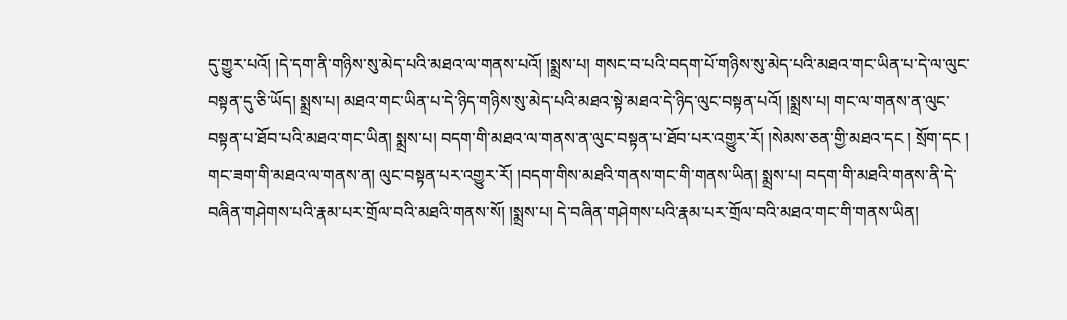དུ་གྱུར་པའོ། །དེ་དག་ནི་གཉིས་སུ་མེད་པའི་མཐའ་ལ་གནས་པའོ། །སྨྲས་པ། གསང་བ་པའི་བདག་པོ་གཉིས་སུ་མེད་པའི་མཐའ་གང་ཡིན་པ་དེ་ལ་ལུང་བསྟན་དུ་ཅི་ཡོད། སྨྲས་པ། མཐའ་གང་ཡིན་པ་དེ་ཉིད་གཉིས་སུ་མེད་པའི་མཐའ་སྟེ་མཐའ་དེ་ཉིད་ལུང་བསྟན་པའོ། །སྨྲས་པ། གང་ལ་གནས་ན་ལུང་བསྟན་པ་ཐོབ་པའི་མཐའ་གང་ཡིན། སྨྲས་པ། བདག་གི་མཐའ་ལ་གནས་ན་ལུང་བསྟན་པ་ཐོབ་པར་འགྱུར་རོ། །སེམས་ཅན་གྱི་མཐའ་དང ། སྲོག་དང ། གང་ཟག་གི་མཐའ་ལ་གནས་ན། ལུང་བསྟན་པར་འགྱུར་རོ། །བདག་གིས་མཐའི་གནས་གང་གི་གནས་ཡིན། སྨྲས་པ། བདག་གི་མཐའི་གནས་ནི་དེ་བཞིན་གཤེགས་པའི་རྣམ་པར་གྲོལ་བའི་མཐའི་གནས་སོ། །སྨྲས་པ། དེ་བཞིན་གཤེགས་པའི་རྣམ་པར་གྲོལ་བའི་མཐའ་གང་གི་གནས་ཡིན།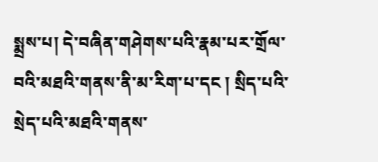སྨྲས་པ། དེ་བཞིན་གཤེགས་པའི་རྣམ་པར་གྲོལ་བའི་མཐའི་གནས་ནི་མ་རིག་པ་དང ། སྲིད་པའི་སྲེད་པའི་མཐའི་གནས་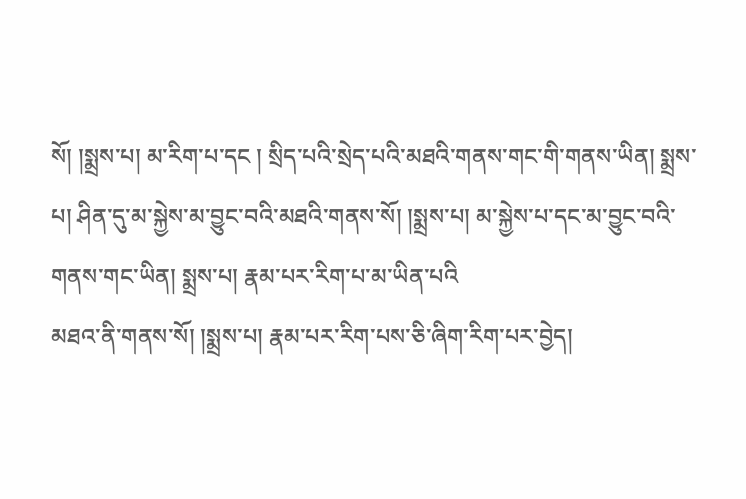སོ། །སྨྲས་པ། མ་རིག་པ་དང ། སྲིད་པའི་སྲེད་པའི་མཐའི་གནས་གང་གི་གནས་ཡིན། སྨྲས་པ། ཤིན་དུ་མ་སྐྱེས་མ་བྱུང་བའི་མཐའི་གནས་སོ། །སྨྲས་པ། མ་སྐྱེས་པ་དང་མ་བྱུང་བའི་གནས་གང་ཡིན། སྨྲས་པ། རྣམ་པར་རིག་པ་མ་ཡིན་པའི
མཐའ་ནི་གནས་སོ། །སྨྲས་པ། རྣམ་པར་རིག་པས་ཅི་ཞིག་རིག་པར་བྱེད།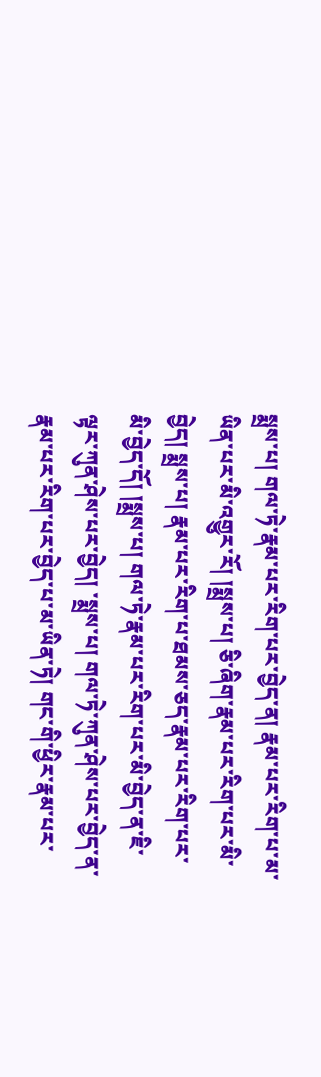སྨྲས་པ། གལ་ཏེ་རྣམ་པར་རིག་པར་བྱེད་ན། རྣམ་པར་རིག་པ་མ་ཡིན་པར་མི་འགྱུར་རོ། །སྨྲས་པ། ཅི་ཞིག་རྣམ་པར་རིག་པར་མི་བྱེད། སྨྲས་པ། རྣམ་པར་རིག་པ་ཐམས་ཅད་རྣམ་པར་རིག་པར་མི་བྱེད་དོ། །སྨྲས་པ། གལ་ཏེ་རྣམ་པར་རིག་པར་མི་བྱེད་ན་ཇི་ལྟར་ཀུན་ཤེས་པར་བྱེད། ་སྨྲས་པ། གལ་ཏེ་ཀུན་ཤེས་པར་བྱེད་ན་རྣམ་པར་རིག་པར་བྱེད་པ་མ་ཡིན་ཏེ། གང་གི་ཕྱིར་རྣམ་པར་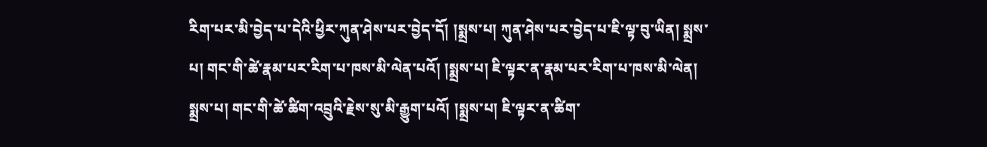རིག་པར་མི་བྱེད་པ་དེའི་ཕྱིར་ཀུན་ཤེས་པར་བྱེད་དོ། །སྨྲས་པ། ཀུན་ཤེས་པར་བྱེད་པ་ཇི་ལྟ་བུ་ཡིན། སྨྲས་པ། གང་གི་ཚེ་རྣམ་པར་རིག་པ་ཁས་མི་ལེན་པའོ། །སྨྲས་པ། ཇི་ལྟར་ན་རྣམ་པར་རིག་པ་ཁས་མི་ལེན། སྨྲས་པ། གང་གི་ཚེ་ཚིག་འབྲུའི་རྗེས་སུ་མི་རྒྱུག་པའོ། །སྨྲས་པ། ཇི་ལྟར་ན་ཚིག་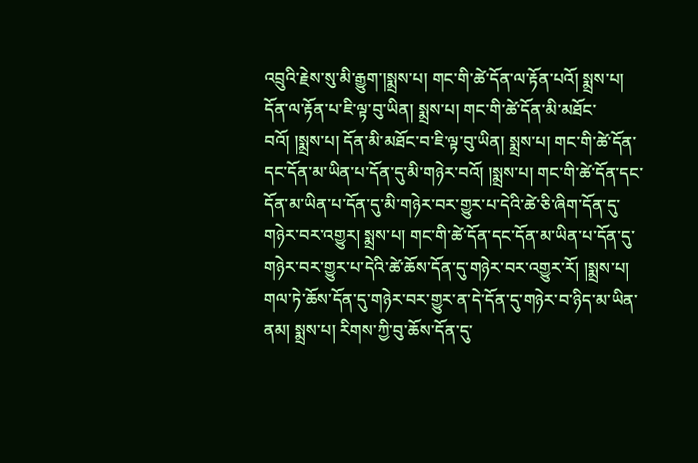འབྲུའི་རྗེས་སུ་མི་རྒྱུག་།སྨྲས་པ། གང་གི་ཚེ་དོན་ལ་རྟོན་པའོ། སྨྲས་པ། དོན་ལ་རྟོན་པ་ཇི་ལྟ་བུ་ཡིན། སྨྲས་པ། གང་གི་ཚེ་དོན་མི་མཐོང་བའོ། །སྨྲས་པ། དོན་མི་མཐོང་བ་ཇི་ལྟ་བུ་ཡིན། སྨྲས་པ། གང་གི་ཚེ་དོན་དང་དོན་མ་ཡིན་པ་དོན་དུ་མི་གཉེར་བའོ། །སྨྲས་པ། གང་གི་ཚེ་དོན་དང་དོན་མ་ཡིན་པ་དོན་དུ་མི་གཉེར་བར་གྱུར་པ་དེའི་ཚེ་ཅི་ཞིག་དོན་དུ་གཉེར་བར་འགྱུར། སྨྲས་པ། གང་གི་ཚེ་དོན་དང་དོན་མ་ཡིན་པ་དོན་དུ་གཉེར་བར་གྱུར་པ་དེའི་ཚེ་ཆོས་དོན་དུ་གཉེར་བར་འགྱུར་རོ། །སྨྲས་པ། གལ་ཏེ་ཆོས་དོན་དུ་གཉེར་བར་གྱུར་ན་དེ་དོན་དུ་གཉེར་བ་ཉིད་མ་ཡིན་ནམ། སྨྲས་པ། རིགས་ཀྱི་བུ་ཆོས་དོན་དུ་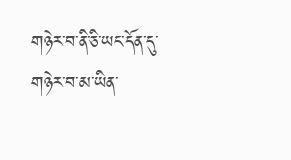གཉེར་བ་ནི་ཅི་ཡང་དོན་དུ་གཉེར་བ་མ་ཡིན་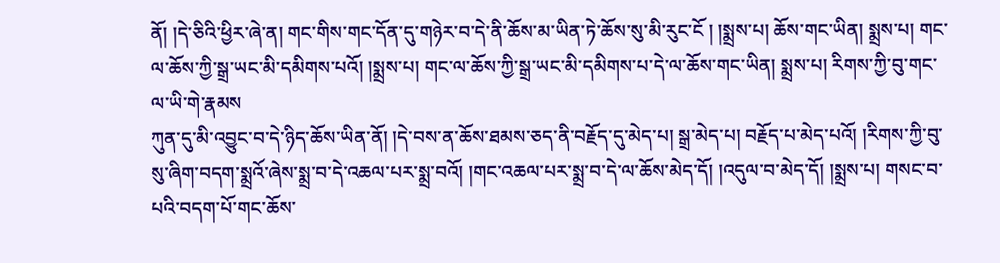ནོ། །དེ་ཅིའི་ཕྱིར་ཞེ་ན། གང་གིས་གང་དོན་དུ་གཉེར་བ་དེ་ནི་ཆོས་མ་ཡིན་ཏེ་ཆོས་སུ་མི་རུང་ངོ ། །སྨྲས་པ། ཆོས་གང་ཡིན། སྨྲས་པ། གང་ལ་ཆོས་ཀྱི་སྒྲ་ཡང་མི་དམིགས་པའོ། །སྨྲས་པ། གང་ལ་ཆོས་ཀྱི་སྒྲ་ཡང་མི་དམིགས་པ་དེ་ལ་ཆོས་གང་ཡིན། སྨྲས་པ། རིགས་ཀྱི་བུ་གང་ལ་ཡི་གེ་རྣམས
ཀུན་དུ་མི་འབྱུང་བ་དེ་ཉིད་ཆོས་ཡིན་ནོ། །དེ་བས་ན་ཆོས་ཐམས་ཅད་ནི་བརྗོད་དུ་མེད་པ། སྒྲ་མེད་པ། བརྗོད་པ་མེད་པའོ། །རིགས་ཀྱི་བུ་སུ་ཞིག་བདག་སྨྲའོ་ཞེས་སྨྲ་བ་དེ་འཆལ་པར་སྨྲ་བའོ། །གང་འཆལ་པར་སྨྲ་བ་དེ་ལ་ཆོས་མེད་དོ། །འདུལ་བ་མེད་དོ། །སྨྲས་པ། གསང་བ་པའི་བདག་པོ་གང་ཆོས་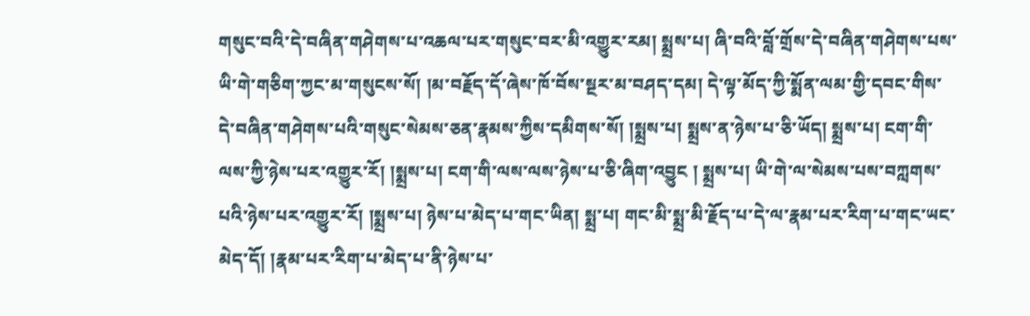གསུང་བའི་དེ་བཞིན་གཤེགས་པ་འཆལ་པར་གསུང་བར་མི་འགྱུར་རམ། སྨྲས་པ། ཞི་བའི་བློ་གྲོས་དེ་བཞིན་གཤེགས་པས་ཡི་གེ་གཅིག་ཀྱང་མ་གསུངས་སོ། །མ་བརྗོད་དོ་ཞེས་ཁོ་བོས་སྔར་མ་བཤད་དམ། དེ་ལྟ་མོད་ཀྱི་སྨོན་ལམ་གྱི་དབང་གིས་དེ་བཞིན་གཤེགས་པའི་གསུང་སེམས་ཅན་རྣམས་ཀྱིས་དམིགས་སོ། །སྨྲས་པ། སྨྲས་ན་ཉེས་པ་ཅི་ཡོད། སྨྲས་པ། ངག་གི་ལས་ཀྱི་ཉེས་པར་འགྱུར་རོ། །སྨྲས་པ། ངག་གི་ལས་ལས་ཉེས་པ་ཅི་ཞིག་འབྱུང ། སྨྲས་པ། ཡི་གེ་ལ་སེམས་པས་བཀླགས་པའི་ཉེས་པར་འགྱུར་རོ། །སྨྲས་པ། ཉེས་པ་མེད་པ་གང་ཡིན། སྨྲ་པ། གང་མི་སྨྲ་མི་རྗོད་པ་དེ་ལ་རྣམ་པར་རིག་པ་གང་ཡང་མེད་དོ། །རྣམ་པར་རིག་པ་མེད་པ་ནི་ཉེས་པ་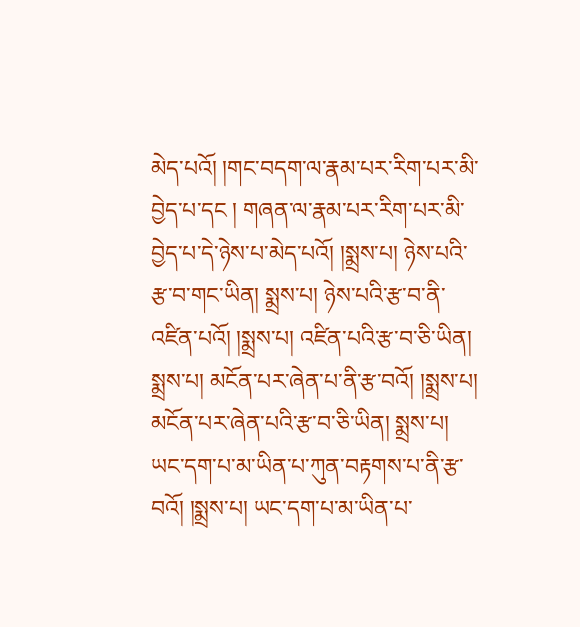མེད་པའོ། །གང་བདག་ལ་རྣམ་པར་རིག་པར་མི་བྱེད་པ་དང ། གཞན་ལ་རྣམ་པར་རིག་པར་མི་བྱེད་པ་དེ་ཉེས་པ་མེད་པའོ། །སྨྲས་པ། ཉེས་པའི་རྩ་བ་གང་ཡིན། སྨྲས་པ། ཉེས་པའི་རྩ་བ་ནི་འཛིན་པའོ། །སྨྲས་པ། འཛིན་པའི་རྩ་བ་ཅི་ཡིན། སྨྲས་པ། མངོན་པར་ཞེན་པ་ནི་རྩ་བའོ། །སྨྲས་པ། མངོན་པར་ཞེན་པའི་རྩ་བ་ཅི་ཡིན། སྨྲས་པ། ཡང་དག་པ་མ་ཡིན་པ་ཀུན་བརྟགས་པ་ནི་རྩ་བའོ། །སྨྲས་པ། ཡང་དག་པ་མ་ཡིན་པ་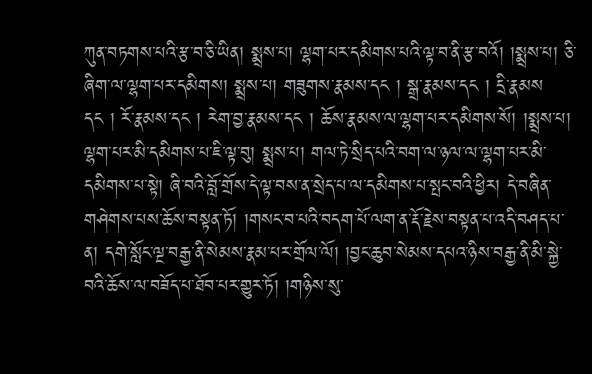ཀུན་བཏགས་པའི་རྩ་བ་ཅི་ཡིན། སྨྲས་པ། ལྷག་པར་དམིགས་པའི་ལྟ་བ་ནི་རྩ་བའོ། །སྨྲས་པ། ཅི་ཞིག་ལ་ལྷག་པར་དམིགས། སྨྲས་པ། གཟུགས་རྣམས་དང ། སྒྲ་རྣམས་དང ། དྲི་རྣམས
དང ། རོ་རྣམས་དང ། རེག་བྱ་རྣམས་དང ། ཆོས་རྣམས་ལ་ལྷག་པར་དམིགས་སོ། །སྨྲས་པ། ལྷག་པར་མི་དམིགས་པ་ཇི་ལྟ་བུ། སྨྲས་པ། གལ་ཏེ་སྲིད་པའི་བག་ལ་ཉལ་ལ་ལྷག་པར་མི་དམིགས་པ་སྟེ། ཞི་བའི་བློ་གྲོས་དེ་ལྟ་བས་ན་སྲེད་པ་ལ་དམིགས་པ་སྤང་བའི་ཕྱིར། དེ་བཞིན་གཤེགས་པས་ཆོས་བསྟན་ཏོ། །གསང་བ་པའི་བདག་པོ་ལག་ན་རྡོ་རྗེས་བསྟན་པ་འདི་བཤད་པ་ན། དགེ་སློང་ལྔ་བརྒྱ་ནི་སེམས་རྣམ་པར་གྲོལ་ལོ། །བྱང་ཆུབ་སེམས་དཔའ་ཉིས་བརྒྱ་ནི་མི་སྐྱེ་བའི་ཆོས་ལ་བཟོད་པ་ཐོབ་པར་གྱུར་ཏོ། །གཉིས་སུ་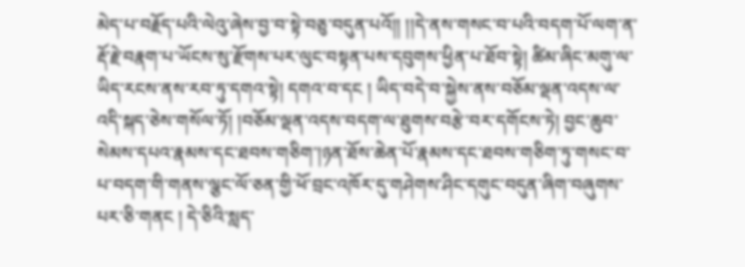མེད་པ་བརྗོད་པའི་ལེའུ་ཞེས་བྱ་བ་སྟེ་བཅུ་བདུན་པའོ།། །།དེ་ནས་གསང་བ་པའི་བདག་པོ་ལག་ན་རྡོ་རྗེ་བརྣག་པ་ཡོངས་སུ་རྫོགས་པར་ལུང་བསྟན་པས་དབུགས་ཕྱིན་པ་ཐོབ་སྟེ། ཚིམ་ཞིང་མགུ་ལ་ཡིད་རངས་ནས་རབ་ཏུ་དགའ་སྟེ། དགའ་བ་དང ། ཡིད་བདེ་བ་སྐྱེས་ནས་བཅོམ་ལྡན་འདས་ལ་འདི་སྐད་ཅེས་གསོལ་ཏོ། །བཅོམ་ལྡན་འདས་བདག་ལ་ཐུགས་བརྩེ་བར་དགོངས་ཏེ། བྱང་ཆུབ་སེམས་དཔའ་རྣམས་དང་ཐབས་གཅིག་།ཉན་ཐོས་ཆེན་པོ་རྣམས་དང་ཐབས་གཅིག་ཏུ་གསང་བ་པ་བདག་གི་གནས་ལྕང་ལོ་ཅན་གྱི་ཕོ་བྲང་འཁོར་དུ་གཤེགས་ཤིང་དགུང་བདུན་ཞིག་བཞུགས་པར་ཅི་གནང ། དེ་ཅིའི་སླད་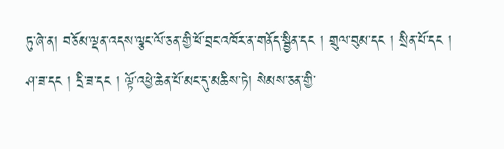ཏུ་ཞེ་ན། བཅོམ་ལྡན་འདས་ལྕང་ལོ་ཅན་གྱི་ཕོ་བྲང་འཁོར་ན་གནོད་སྦྱིན་དང ། གྲུལ་བུམ་དང ། སྲིན་པོ་དང ། ཤ་ཟ་དང ། དྲི་ཟ་དང ། ལྟོ་འཕྱེ་ཆེན་པོ་མང་དུ་མཆིས་ཏེ། སེམས་ཅན་གྱི་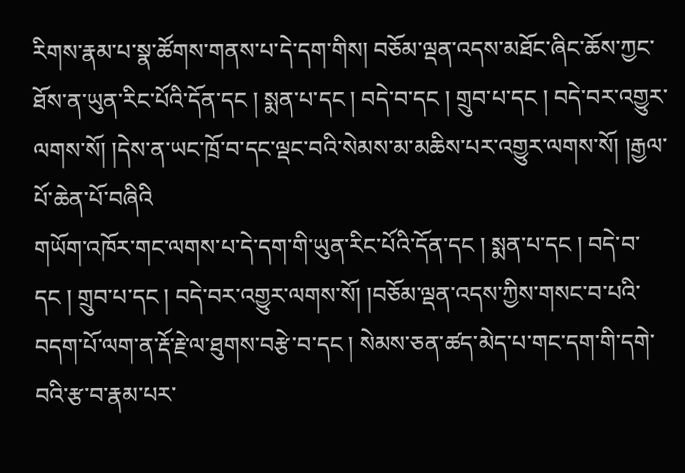རིགས་རྣམ་པ་སྣ་ཚོགས་གནས་པ་དེ་དག་གིས། བཅོམ་ལྡན་འདས་མཐོང་ཞིང་ཆོས་ཀྱང་ཐོས་ན་ཡུན་རིང་པོའི་དོན་དང ། སྨན་པ་དང ། བདེ་བ་དང ། གྲུབ་པ་དང ། བདེ་བར་འགྱུར་ལགས་སོ། །དེས་ན་ཡང་ཁྲོ་བ་དང་ལྡང་བའི་སེམས་མ་མཆིས་པར་འགྱུར་ལགས་སོ། །རྒྱལ་པོ་ཆེན་པོ་བཞིའི
གཡོག་འཁོར་གང་ལགས་པ་དེ་དག་གི་ཡུན་རིང་པོའི་དོན་དང ། སྨན་པ་དང ། བདེ་བ་དང ། གྲུབ་པ་དང ། བདེ་བར་འགྱུར་ལགས་སོ། །བཅོམ་ལྡན་འདས་ཀྱིས་གསང་བ་པའི་བདག་པོ་ལག་ན་རྡོ་རྗེ་ལ་ཐུགས་བརྩེ་བ་དང ། སེམས་ཅན་ཚད་མེད་པ་གང་དག་གི་དགེ་བའི་རྩ་བ་རྣམ་པར་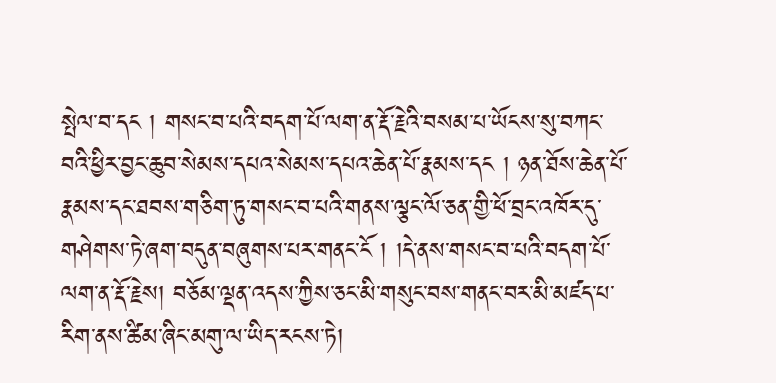སྤེལ་བ་དང ། གསང་བ་པའི་བདག་པོ་ལག་ན་རྡོ་རྗེའི་བསམ་པ་ཡོངས་སུ་བཀང་བའི་ཕྱིར་བྱང་ཆུབ་སེམས་དཔའ་སེམས་དཔའ་ཆེན་པོ་རྣམས་དང ། ཉན་ཐོས་ཆེན་པོ་རྣམས་དང་ཐབས་གཅིག་ཏུ་གསང་བ་པའི་གནས་ལྕང་ལོ་ཅན་གྱི་ཕོ་བྲང་འཁོར་དུ་གཤེགས་ཏེ་ཞག་བདུན་བཞུགས་པར་གནང་ངོ ། །དེ་ནས་གསང་བ་པའི་བདག་པོ་ལག་ན་རྡོ་རྗེས། བཅོམ་ལྡན་འདས་ཀྱིས་ཅང་མི་གསུང་བས་གནང་བར་མི་མཛད་པ་རིག་ནས་ཚིམ་ཞིང་མགུ་ལ་ཡིད་རངས་ཏེ།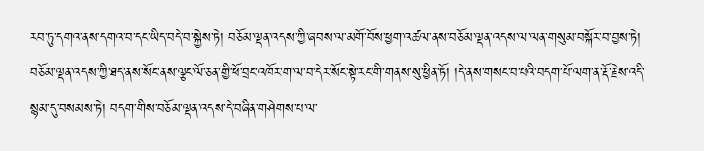རབ་ཏུ་དགའ་ནས་དགའ་བ་དང་ཡིད་བདེ་བ་སྐྱེས་ཏེ། བཅོམ་ལྡན་འདས་ཀྱི་ཞབས་ལ་མགོ་བོས་ཕྱག་འཚལ་ནས་བཅོམ་ལྡན་འདས་ལ་ལན་གསུམ་བསྐོར་བ་བྱས་ཏེ། བཅོམ་ལྡན་འདས་ཀྱི་ཐད་ནས་སོང་ནས་ལྕང་ལོ་ཅན་གྱི་ཕོ་བྲང་འཁོར་ག་ལ་བ་དེར་སོང་སྟེ་རང་གི་གནས་སུ་ཕྱིན་ཏོ། །དེ་ནས་གསང་བ་པའི་བདག་པོ་ལག་ན་རྡོ་རྗེས་འདི་སྙམ་དུ་བསམས་ཏེ། བདག་གིས་བཅོམ་ལྡན་འདས་དེ་བཞིན་གཤེགས་པ་ལ་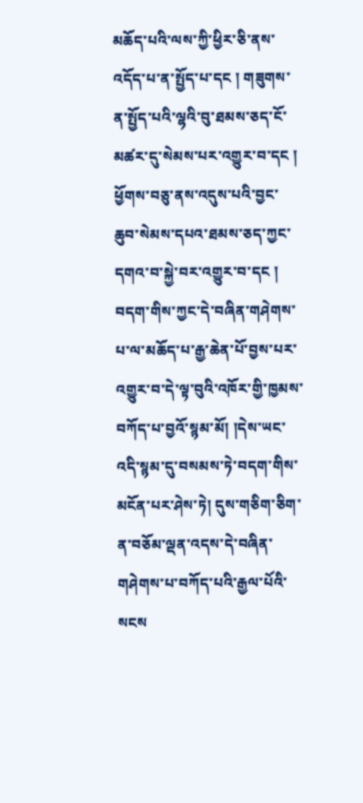མཆོད་པའི་ལས་ཀྱི་ཕྱིར་ཅི་ནས་འདོད་པ་ན་སྤྱོད་པ་དང ། གཟུགས་ན་སྤྱོད་པའི་ལྷའི་བུ་ཐམས་ཅད་ངོ་མཚར་དུ་སེམས་པར་འགྱུར་བ་དང ། ཕྱོགས་བཅུ་ནས་འདུས་པའི་བྱང་ཆུབ་སེམས་དཔའ་ཐམས་ཅད་ཀྱང་དགའ་བ་སྐྱེ་བར་འགྱུར་བ་དང ། བདག་གིས་ཀྱང་དེ་བཞིན་གཤེགས་པ་ལ་མཆོད་པ་རྒྱ་ཆེན་པོ་བྱས་པར་འགྱུར་བ་དེ་ལྟ་བུའི་འཁོར་གྱི་ཁྱམས་བཀོད་པ་བྱའོ་སྙམ་མོ། །དེས་ཡང་འདི་སྙམ་དུ་བསམས་ཏེ་བདག་གིས་མངོན་པར་ཤེས་ཏེ། དུས་གཅིག་ཅིག་ན་བཅོམ་ལྡན་འདས་དེ་བཞིན་གཤེགས་པ་བཀོད་པའི་རྒྱལ་པོའི་སངས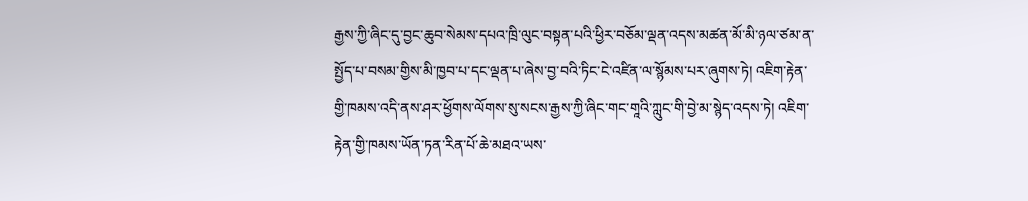རྒྱས་ཀྱི་ཞིང་དུ་བྱང་ཆུབ་སེམས་དཔའ་ཁྲི་ལུང་བསྟན་པའི་ཕྱིར་བཅོམ་ལྡན་འདས་མཚན་མོ་མི་ཉལ་ཙམ་ན་སྤྱོད་པ་བསམ་གྱིས་མི་ཁྱབ་པ་དང་ལྡན་པ་ཞེས་བྱ་བའི་ཏིང་ངེ་འཛིན་ལ་སྙོམས་པར་ཞུགས་ཏེ། འཇིག་རྟེན་གྱི་ཁམས་འདི་ནས་ཤར་ཕྱོགས་ལོགས་སུ་སངས་རྒྱས་ཀྱི་ཞིང་གང་གཱའི་ཀླུང་གི་བྱེ་མ་སྙེད་འདས་ཏེ། འཇིག་རྟེན་གྱི་ཁམས་ཡོན་ཏན་རིན་པོ་ཆེ་མཐའ་ཡས་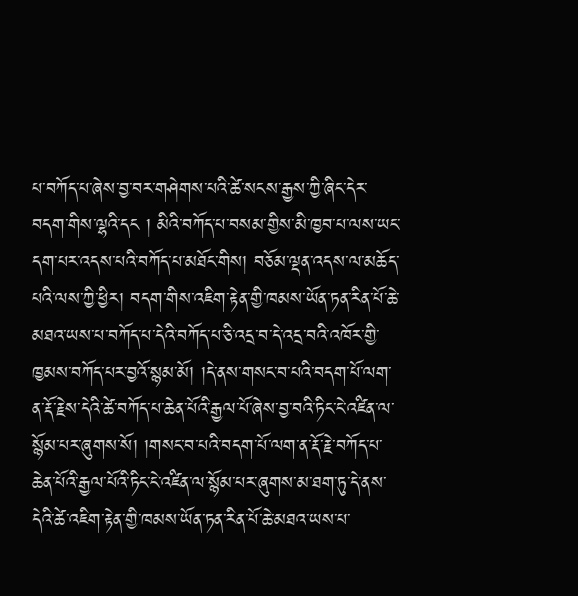པ་བཀོད་པ་ཞེས་བྱ་བར་གཤེགས་པའི་ཚེ་སངས་རྒྱས་ཀྱི་ཞིང་དེར་བདག་གིས་ལྷའི་དང ། མིའི་བཀོད་པ་བསམ་གྱིས་མི་ཁྱབ་པ་ལས་ཡང་དག་པར་འདས་པའི་བཀོད་པ་མཐོང་གིས། བཅོམ་ལྡན་འདས་ལ་མཆོད་པའི་ལས་ཀྱི་ཕྱིར། བདག་གིས་འཇིག་རྟེན་གྱི་ཁམས་ཡོན་ཏན་རིན་པོ་ཆེ་མཐའ་ཡས་པ་བཀོད་པ་དེའི་བཀོད་པ་ཅི་འདྲ་བ་དེ་འདྲ་བའི་འཁོར་གྱི་ཁྱམས་བཀོད་པར་བྱའོ་སྙམ་མོ། །དེ་ནས་གསང་བ་པའི་བདག་པོ་ལག་ན་རྡོ་རྗེས་དེའི་ཚེ་བཀོད་པ་ཆེན་པོའི་རྒྱལ་པོ་ཞེས་བྱ་བའི་ཏིང་ངེ་འཛིན་ལ་སྙོམ་པར་ཞུགས་སོ། །གསང་བ་པའི་བདག་པོ་ལག་ན་རྡོ་རྗེ་བཀོད་པ་ཆེན་པོའི་རྒྱལ་པོའི་ཏིང་ངེ་འཛིན་ལ་སྙོམ་པར་ཞུགས་མ་ཐག་ཏུ་དེ་ནས་དེའི་ཚེ་འཇིག་རྟེན་གྱི་ཁམས་ཡོན་ཏན་རིན་པོ་ཆེ་མཐའ་ཡས་པ་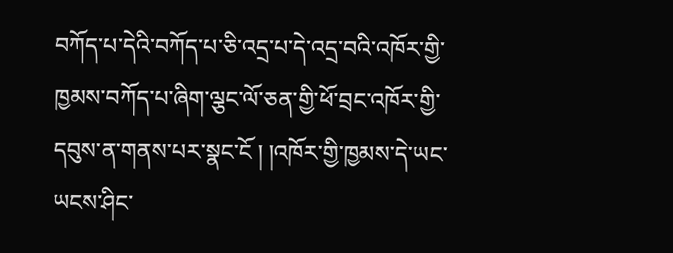བཀོད་པ་དེའི་བཀོད་པ་ཅི་འདྲ་པ་དེ་འདྲ་བའི་འཁོར་གྱི་ཁྱམས་བཀོད་པ་ཞིག་ལྕང་ལོ་ཅན་གྱི་ཕོ་བྲང་འཁོར་གྱི་དབུས་ན་གནས་པར་སྣང་ངོ ། །འཁོར་གྱི་ཁྱམས་དེ་ཡང་ཡངས་ཤིང་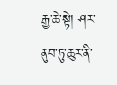རྒྱ་ཆེ་སྟེ། ཤར་ནུབ་ཏུ་ཆུར་ནི་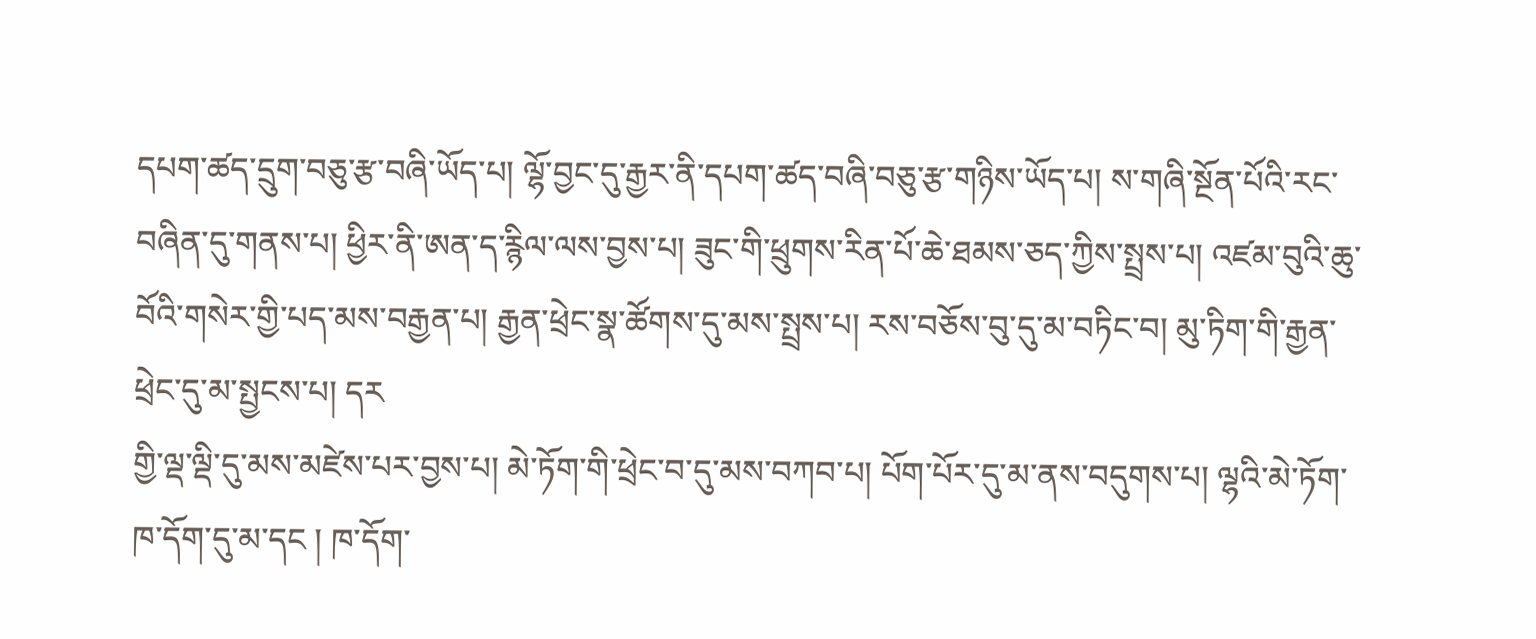དཔག་ཚད་དྲུག་བཅུ་རྩ་བཞི་ཡོད་པ། ལྷོ་བྱང་དུ་རྒྱར་ནི་དཔག་ཚད་བཞི་བཅུ་རྩ་གཉིས་ཡོད་པ། ས་གཞི་སྔོན་པོའི་རང་བཞིན་དུ་གནས་པ། ཕྱིར་ནི་ཨན་ད་རྙིལ་ལས་བྱས་པ། ཟུང་གི་ཕྲུགས་རིན་པོ་ཆེ་ཐམས་ཅད་ཀྱིས་སྤྲས་པ། འཛམ་བུའི་ཆུ་བོའི་གསེར་གྱི་པད་མས་བརྒྱན་པ། རྒྱན་ཕྲེང་སྣ་ཚོགས་དུ་མས་སྤྲས་པ། རས་བཅོས་བུ་དུ་མ་བཏིང་བ། མུ་ཏིག་གི་རྒྱན་ཕྲེང་དུ་མ་སྤྱངས་པ། དར
གྱི་ལྡ་ལྡི་དུ་མས་མཛེས་པར་བྱས་པ། མེ་ཏོག་གི་ཕྲེང་བ་དུ་མས་བཀབ་པ། པོག་པོར་དུ་མ་ནས་བདུགས་པ། ལྷའི་མེ་ཏོག་ཁ་དོག་དུ་མ་དང ། ཁ་དོག་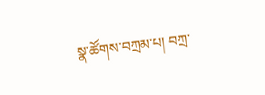སྣ་ཚོགས་བཀྲམ་པ། བཀྲ་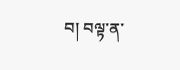བ། བལྟ་ན་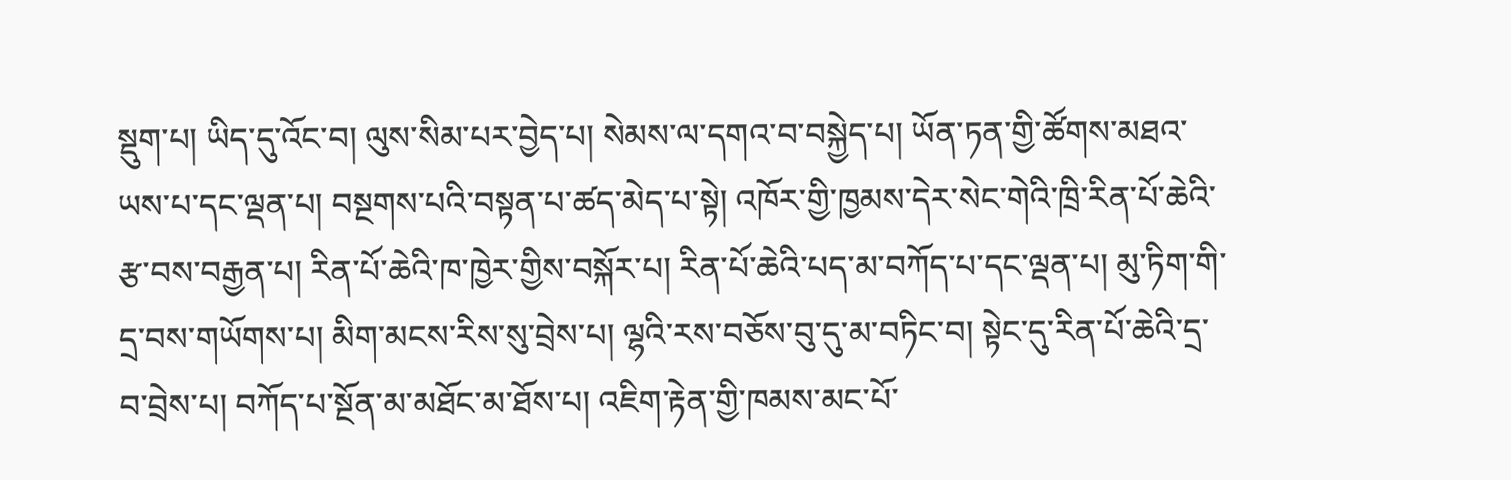སྡུག་པ། ཡིད་དུ་འོང་བ། ལུས་སིམ་པར་བྱེད་པ། སེམས་ལ་དགའ་བ་བསྐྱེད་པ། ཡོན་ཏན་གྱི་ཚོགས་མཐའ་ཡས་པ་དང་ལྡན་པ། བསྔགས་པའི་བསྟན་པ་ཚད་མེད་པ་སྟེ། འཁོར་གྱི་ཁྱམས་དེར་སེང་གེའི་ཁྲི་རིན་པོ་ཆེའི་རྩ་བས་བརྒྱན་པ། རིན་པོ་ཆེའི་ཁ་ཁྱེར་གྱིས་བསྐོར་པ། རིན་པོ་ཆེའི་པད་མ་བཀོད་པ་དང་ལྡན་པ། མུ་ཏིག་གི་དྲ་བས་གཡོགས་པ། མིག་མངས་རིས་སུ་བྲེས་པ། ལྷའི་རས་བཅོས་བུ་དུ་མ་བཏིང་བ། སྟེང་དུ་རིན་པོ་ཆེའི་དྲ་བ་བྲེས་པ། བཀོད་པ་སྔོན་མ་མཐོང་མ་ཐོས་པ། འཇིག་རྟེན་གྱི་ཁམས་མང་པོ་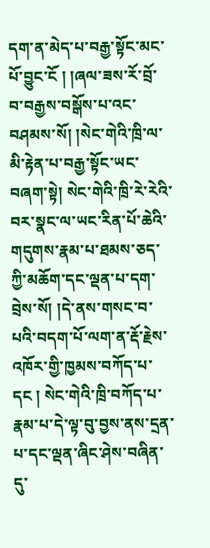དག་ན་མེད་པ་བརྒྱ་སྟོང་མང་པོ་བྱུང་ངོ ། །ཞལ་ཟས་རོ་བྲོ་བ་བརྒྱས་བསྒོས་པ་འང་བཤམས་སོ། །སེང་གེའི་ཁྲི་ལ་མི་རྟེན་པ་བརྒྱ་སྟོང་ཡང་བཞག་སྟེ། སེང་གེའི་ཁྲི་རེ་རེའི་བར་སྣང་ལ་ཡང་རིན་པོ་ཆེའི་གདུགས་རྣམ་པ་ཐམས་ཅད་ཀྱི་མཆོག་དང་ལྡན་པ་དག་བྲེས་སོ། །དེ་ནས་གསང་བ་པའི་བདག་པོ་ལག་ན་རྡོ་རྗེས་འཁོར་གྱི་ཁྱམས་བཀོད་པ་དང ། སེང་གེའི་ཁྲི་བཀོད་པ་རྣམ་པ་དེ་ལྟ་བུ་བྱས་ནས་དྲན་པ་དང་ལྡན་ཞིང་ཤེས་བཞིན་དུ་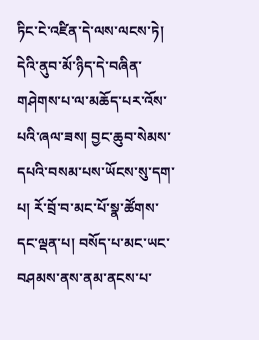ཏིང་ངེ་འཛིན་དེ་ལས་ལངས་ཏེ། དེའི་ནུབ་མོ་ཉིད་དེ་བཞིན་གཤེགས་པ་ལ་མཆོད་པར་འོས་པའི་ཞལ་ཟས། བྱང་ཆུབ་སེམས་དཔའི་བསམ་པས་ཡོངས་སུ་དག་པ། རོ་བྲོ་བ་མང་པོ་སྣ་ཚོགས་དང་ལྡན་པ། བསོད་པ་མང་ཡང་བཤམས་ནས་ནམ་ནངས་པ་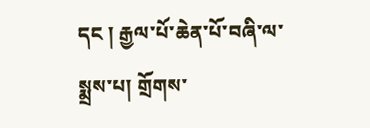དང ། རྒྱལ་པོ་ཆེན་པོ་བཞི་ལ་སྨྲས་པ། གྲོགས་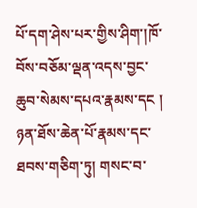པོ་དག་ཤེས་པར་གྱིས་ཤིག་།ཁོ་བོས་བཅོམ་ལྡན་འདས་བྱང་ཆུབ་སེམས་དཔའ་རྣམས་དང ། ཉན་ཐོས་ཆེན་པོ་རྣམས་དང་ཐབས་གཅིག་ཏུ། གསང་བ་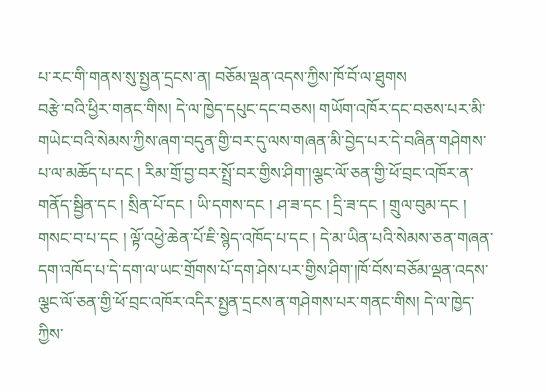པ་རང་གི་གནས་སུ་སྤྱན་དྲངས་ན། བཅོམ་ལྡན་འདས་ཀྱིས་ཁོ་བོ་ལ་ཐུགས
བརྩེ་བའི་ཕྱིར་གནང་གིས། དེ་ལ་ཁྱེད་དཔུང་དང་བཅས། གཡོག་འཁོར་དང་བཅས་པར་མི་གཡེང་བའི་སེམས་ཀྱིས་ཞག་བདུན་གྱི་བར་དུ་ལས་གཞན་མི་བྱེད་པར་དེ་བཞིན་གཤེགས་པ་ལ་མཆོད་པ་དང ། རིམ་གྲོ་བྱ་བར་སྤྲོ་བར་གྱིས་ཤིག་།ལྕང་ལོ་ཅན་གྱི་ཕོ་བྲང་འཁོར་ན་གནོད་སྦྱིན་དང ། སྲིན་པོ་དང ། ཡི་དགས་དང ། ཤ་ཟ་དང ། དྲི་ཟ་དང ། གྲུལ་བུམ་དང ། གསང་བ་པ་དང ། ལྟོ་འཕྱེ་ཆེན་པོ་ཇི་སྙེད་འཁོད་པ་དང ། དེ་མ་ཡིན་པའི་སེམས་ཅན་གཞན་དག་འཁོད་པ་དེ་དག་ལ་ཡང་གྲོགས་པོ་དག་ཤེས་པར་གྱིས་ཤིག་།ཁོ་བོས་བཅོམ་ལྡན་འདས་ལྕང་ལོ་ཅན་གྱི་ཕོ་བྲང་འཁོར་འདིར་སྤྱན་དྲངས་ན་གཤེགས་པར་གནང་གིས། དེ་ལ་ཁྱེད་ཀྱིས་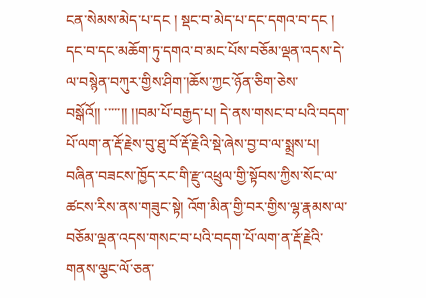ངན་སེམས་མེད་པ་དང ། སྡང་བ་མེད་པ་དང་དགའ་བ་དང ། དང་བ་དང་མཆོག་ཏུ་དགའ་བ་མང་པོས་བཅོམ་ལྡན་འདས་དེ་ལ་བསྙེན་བཀུར་གྱིས་ཤིག་།ཆོས་ཀྱང་ཉོན་ཅིག་ཅེས་བསྒོའོ།། ་་་་་།། །།བམ་པོ་བརྒྱད་པ། དེ་ནས་གསང་བ་པའི་བདག་པོ་ལག་ན་རྡོ་རྗེས་བུ་ཐུ་བོ་རྡོ་རྗེའི་སྡེ་ཞེས་བྱ་བ་ལ་སྨྲས་པ། བཞིན་བཟངས་ཁྱོད་རང་གི་རྫུ་འཕྲུལ་གྱི་སྟོབས་ཀྱིས་སོང་ལ་ཚངས་རིས་ནས་གཟུང་སྟེ། འོག་མིན་གྱི་བར་གྱིས་ལྷ་རྣམས་ལ་བཅོམ་ལྡན་འདས་གསང་བ་པའི་བདག་པོ་ལག་ན་རྡོ་རྗེའི་གནས་ལྕང་ལོ་ཅན་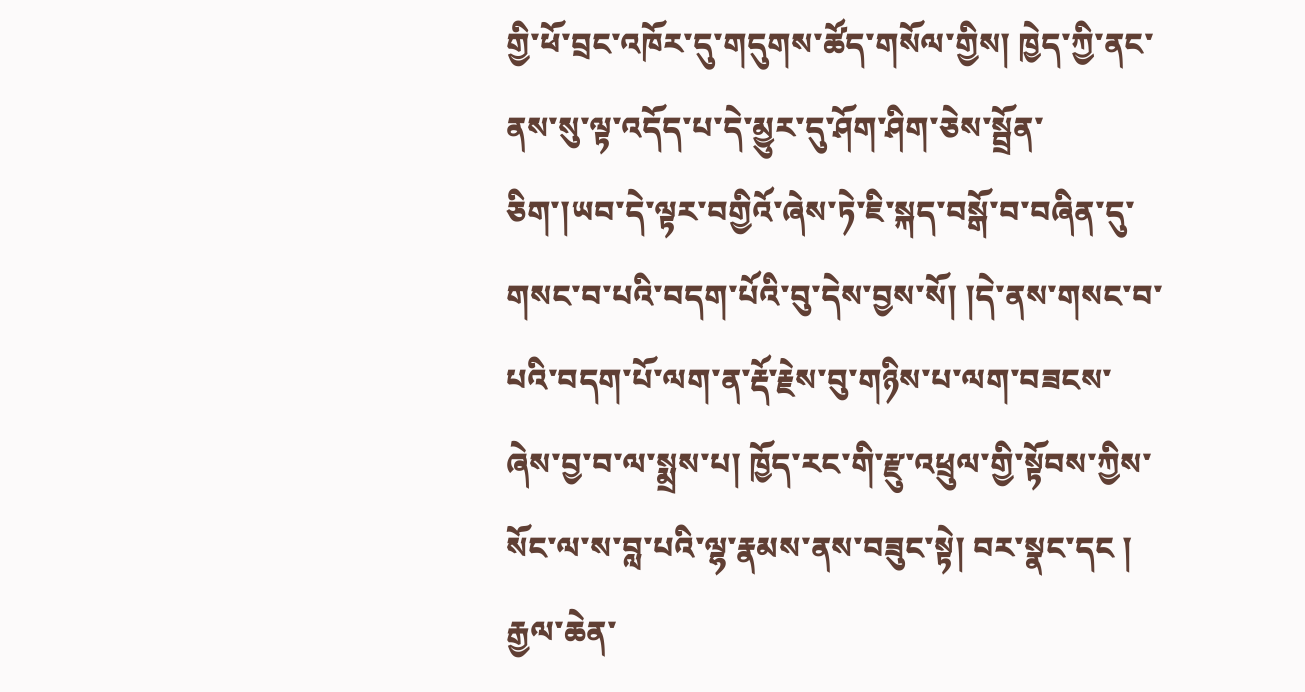གྱི་ཕོ་བྲང་འཁོར་དུ་གདུགས་ཚོད་གསོལ་གྱིས། ཁྱེད་ཀྱི་ནང་ནས་སུ་ལྟ་འདོད་པ་དེ་མྱུར་དུ་ཤོག་ཤིག་ཅེས་སྦྲོན་ཅིག་།ཡབ་དེ་ལྟར་བགྱིའོ་ཞེས་ཏེ་ཇི་སྐད་བསྒོ་བ་བཞིན་དུ་གསང་བ་པའི་བདག་པོའི་བུ་དེས་བྱས་སོ། །དེ་ནས་གསང་བ་པའི་བདག་པོ་ལག་ན་རྡོ་རྗེས་བུ་གཉིས་པ་ལག་བཟངས་ཞེས་བྱ་བ་ལ་སྨྲས་པ། ཁྱོད་རང་གི་རྫུ་འཕྲུལ་གྱི་སྟོབས་ཀྱིས་སོང་ལ་ས་བླ་པའི་ལྷ་རྣམས་ནས་བཟུང་སྟེ། བར་སྣང་དང ། རྒྱལ་ཆེན་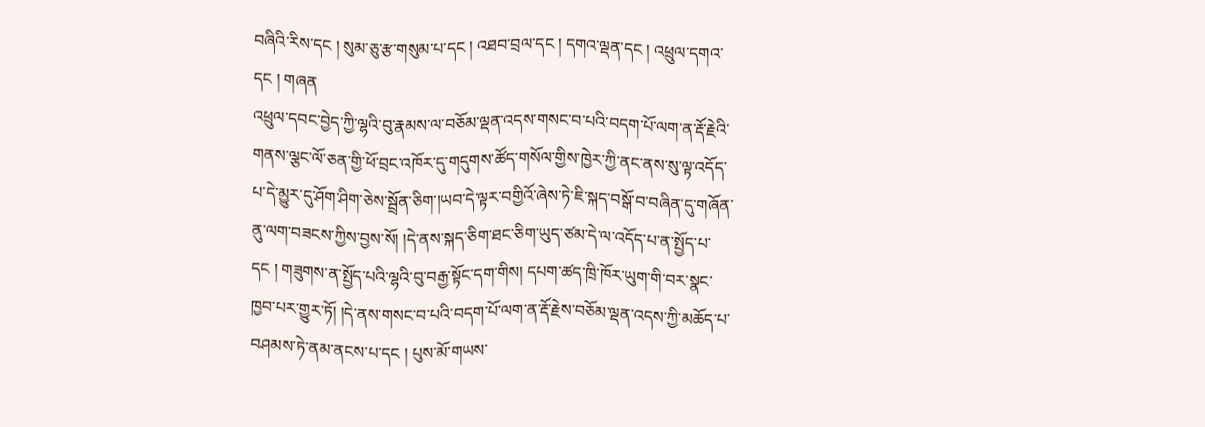བཞིའི་རིས་དང ། སུམ་ཅུ་རྩ་གསུམ་པ་དང ། འཐབ་བྲལ་དང ། དགའ་ལྡན་དང ། འཕྲུལ་དགའ་དང ། གཞན
འཕྲུལ་དབང་བྱེད་ཀྱི་ལྷའི་བུ་རྣམས་ལ་བཅོམ་ལྡན་འདས་གསང་བ་པའི་བདག་པོ་ལག་ན་རྡོ་རྗེའི་གནས་ལྕང་ལོ་ཅན་གྱི་ཕོ་བྲང་འཁོར་དུ་གདུགས་ཚོད་གསོལ་གྱིས་ཁྱེར་ཀྱི་ནང་ནས་སུ་ལྟ་འདོད་པ་དེ་མྱུར་དུ་ཤོག་ཤིག་ཅེས་སྦྲོན་ཅིག་།ཡབ་དེ་ལྟར་བགྱིའོ་ཞེས་ཏེ་ཇི་སྐད་བསྒོ་བ་བཞིན་དུ་གཞོན་ནུ་ལག་བཟངས་ཀྱིས་བྱས་སོ། །དེ་ནས་སྐད་ཅིག་ཐང་ཅིག་ཡུད་ཙམ་དེ་ལ་འདོད་པ་ན་སྤྱོད་པ་དང ། གཟུགས་ན་སྤྱོད་པའི་ལྷའི་བུ་བརྒྱ་སྟོང་དག་གིས། དཔག་ཚད་ཁྲི་ཁོར་ཡུག་གི་བར་སྣང་ཁྱབ་པར་གྱུར་ཏོ། །དེ་ནས་གསང་བ་པའི་བདག་པོ་ལག་ན་རྡོ་རྗེས་བཅོམ་ལྡན་འདས་ཀྱི་མཆོད་པ་བཤམས་ཏེ་ནམ་ནངས་པ་དང ། པུས་མོ་གཡས་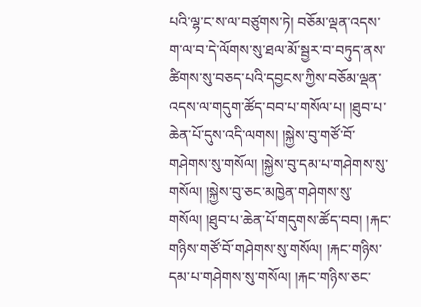པའི་ལྷ་ང་ས་ལ་བཙུགས་ཏེ། བཅོམ་ལྡན་འདས་ག་ལ་བ་དེ་ལོགས་སུ་ཐལ་མོ་སྦྱར་བ་བཏུད་ནས་ཚིགས་སུ་བཅད་པའི་དབྱངས་ཀྱིས་བཅོམ་ལྡན་འདས་ལ་གདུག་ཚོད་བབ་པ་གསོལ་པ། །ཐུབ་པ་ཆེན་པོ་དུས་འདི་ལགས། །སྐྱེས་བུ་གཙོ་བོ་གཤེགས་སུ་གསོལ། །སྐྱེས་བུ་དམ་པ་གཤེགས་སུ་གསོལ། །སྐྱེས་བུ་ཅང་མཁྱེན་གཤེགས་སུ་གསོལ། །ཐུབ་པ་ཆེན་པོ་གདུགས་ཚོད་བབ། །རྐང་གཉིས་གཙོ་བོ་གཤེགས་སུ་གསོལ། །རྐང་གཉིས་དམ་པ་གཤེགས་སུ་གསོལ། །རྐང་གཉིས་ཅང་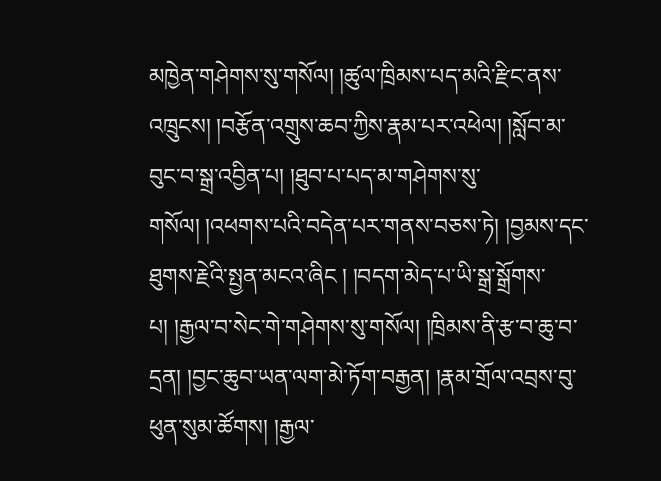མཁྱེན་གཤེགས་སུ་གསོལ། །ཚུལ་ཁྲིམས་པད་མའི་རྫིང་ནས་འཁྲུངས། །བརྩོན་འགྲུས་ཆབ་ཀྱིས་རྣམ་པར་འཕེལ། །སློབ་མ་བུང་བ་སྒྲ་འབྱིན་པ། །ཐུབ་པ་པད་མ་གཤེགས་སུ་གསོལ། །འཕགས་པའི་བདེན་པར་གནས་བཅས་ཏེ། །བྱམས་དང་ཐུགས་རྗེའི་སྤྱན་མངའ་ཞིང ། །བདག་མེད་པ་ཡི་སྒྲ་སྒྲོགས་པ། །རྒྱལ་བ་སེང་གེ་གཤེགས་སུ་གསོལ། །ཁྲིམས་ནི་རྩ་བ་ཆུ་བ་དྲན། །བྱང་ཆུབ་ཡན་ལག་མེ་ཏོག་བརྒྱན། །རྣམ་གྲོལ་འབྲས་བུ་ཕུན་སུམ་ཚོགས། །རྒྱལ་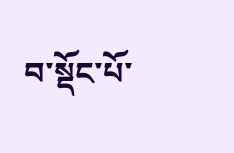བ་སྡོང་པོ་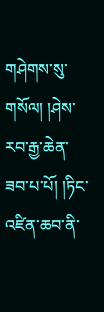གཤེགས་སུ་གསོལ། །ཤེས་རབ་རྒྱ་ཆེན་ཟབ་པ་པོ། །ཏིང་འཛིན་ཆབ་ནི་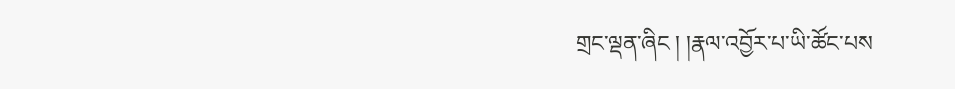གྲང་ལྡན་ཞིང ། །རྣལ་འབྱོར་པ་ཡི་ཚོང་པས